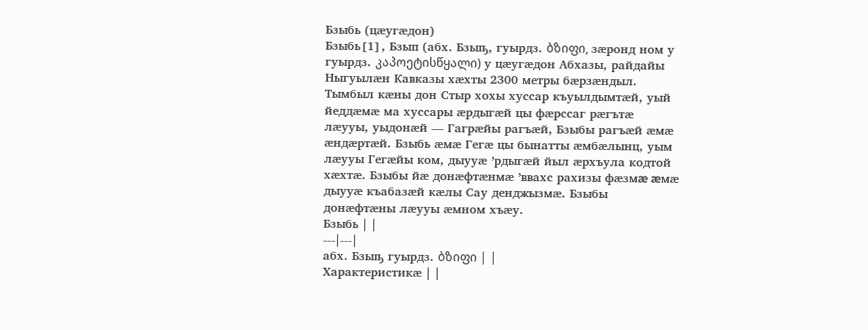Бзыбь (цæугæдон)
Бзыбь[1], Бзып (абх. Бзыҧ, гуырдз. ბზიფი, зæронд ном у гуырдз. კაპოეტისწყალი) у цæугæдон Абхазы, райдайы Ныгуылæн Кавказы хæхты 2300 метры бæрзæндыл. Тымбыл кæны дон Стыр хохы хуссар къуылдымтæй, уый йеддæмæ ма хуссары æрдыгæй цы фæрссаг рæгътæ лæууы, уыдонæй — Гагрæйы рагъæй, Бзыбы рагъæй æмæ æндæртæй. Бзыбь æмæ Гегæ цы бынатты æмбæлынц, уым лæууы Гегæйы ком, дыууæ ’рдыгæй йыл æрхъула кодтой хæхтæ. Бзыбы йæ донæфтæнмæ ’ввахс рахизы фæзмæ æмæ дыууæ къабазæй кæлы Сау денджызмæ. Бзыбы донæфтæны лæууы æмном хъæу.
Бзыбь | |
---|---|
абх. Бзыҧ гуырдз. ბზიფი | |
Характеристикæ | |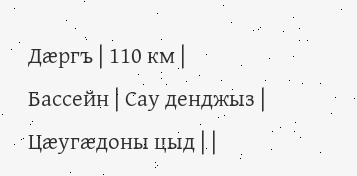Дæргъ | 110 км |
Бассейн | Сау денджыз |
Цæугæдоны цыд | |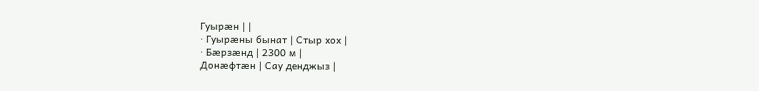Гуырæн | |
· Гуырæны бынат | Стыр хох |
· Бæрзæнд | 2300 м |
Донæфтæн | Сау денджыз |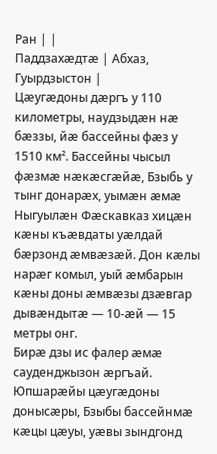Ран | |
Паддзахæдтæ | Абхаз, Гуырдзыстон |
Цæугæдоны дæргъ у 110 километры, наудзыдæн нæ бæззы, йæ бассейны фæз у 1510 км². Бассейны чысыл фæзмæ нæкæсгæйæ, Бзыбь у тынг донарæх, уымæн æмæ Ныгуылæн Фæскавказ хицæн кæны къæвдаты уæлдай бæрзонд æмвæзæй. Дон кæлы нарæг комыл, уый æмбарын кæны доны æмвæзы дзæвгар дывæндытæ — 10-æй — 15 метры онг.
Бирæ дзы ис фалер æмæ сауденджызон æргъай.
Юпшарæйы цæугæдоны донысæры, Бзыбы бассейнмæ кæцы цæуы, уæвы зындгонд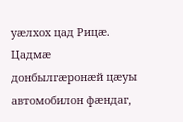уæлхох цад Рицæ. Цадмæ донбылгæронæй цæуы автомобилон фæндаг,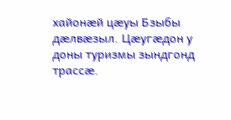хайонæй цæуы Бзыбы дæлвæзыл. Цæугæдон у доны туризмы зындгонд трассæ.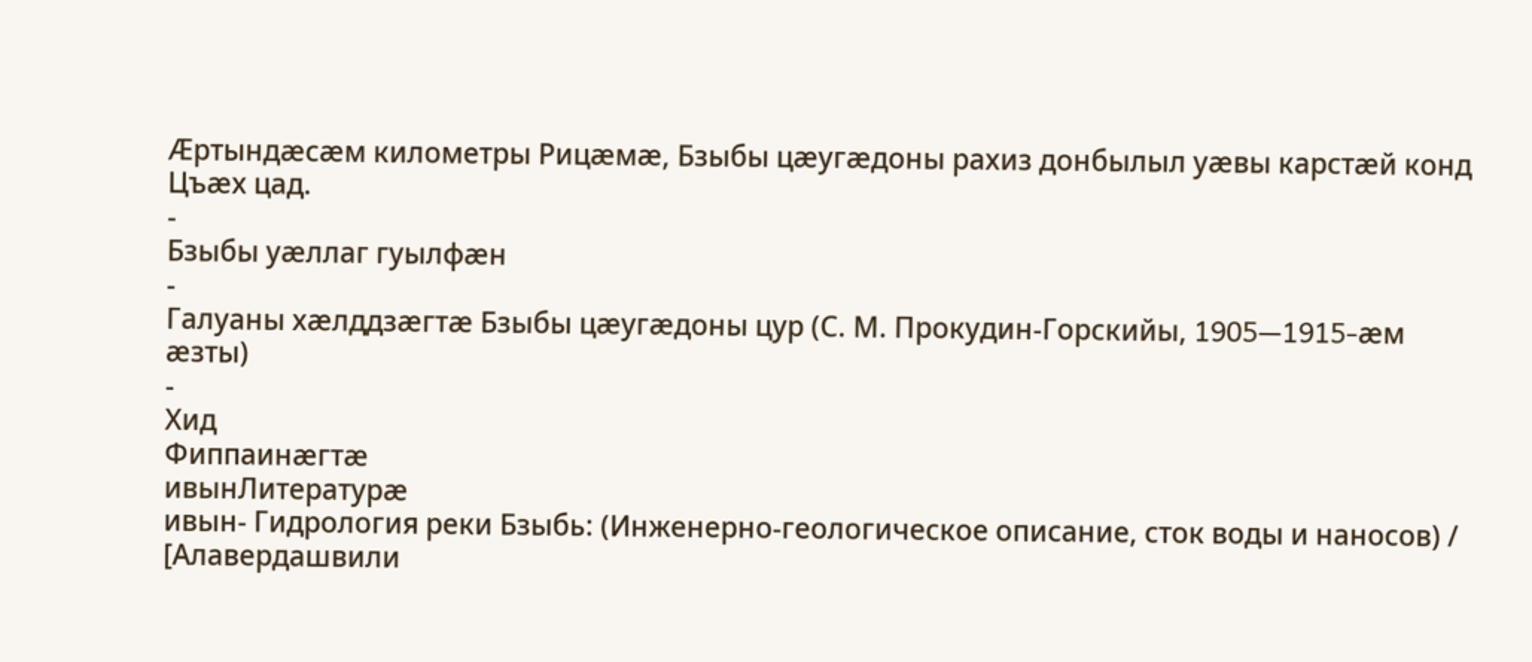Æртындæсæм километры Рицæмæ, Бзыбы цæугæдоны рахиз донбылыл уæвы карстæй конд Цъæх цад.
-
Бзыбы уæллаг гуылфæн
-
Галуаны хæлддзæгтæ Бзыбы цæугæдоны цур (С. М. Прокудин-Горскийы, 1905—1915-æм æзты)
-
Хид
Фиппаинæгтæ
ивынЛитературæ
ивын- Гидрология реки Бзыбь: (Инженерно-геологическое описание, сток воды и наносов) / [Алавердашвили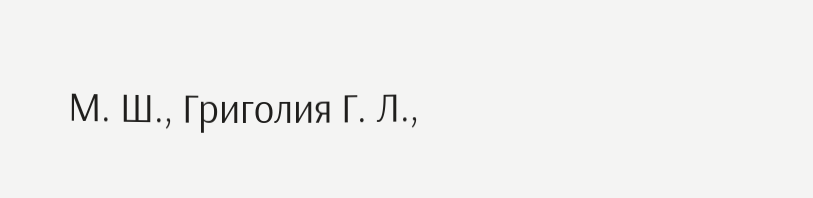М. Ш., Григолия Г. Л.,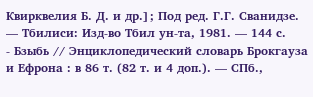Квирквелия Б. Д. и др.]; Под ред. Г.Г. Сванидзе. — Тбилиси: Изд-во Тбил ун-та, 1981. — 144 с.
- Бзыбь // Энциклопедический словарь Брокгауза и Ефрона : в 86 т. (82 т. и 4 доп.). — СПб.,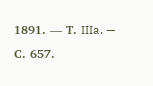1891. — Т. IIIa. — С. 657.